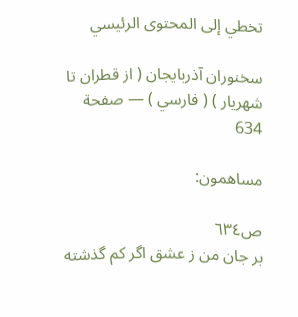تخطي إلى المحتوى الرئيسي

سخنوران آذربايجان ( از قطران تا شهريار ) ( فارسي ) — صفحة 634

مساهمون:

ص٦٣٤
بر جان من ز عشق اگر كم گذشته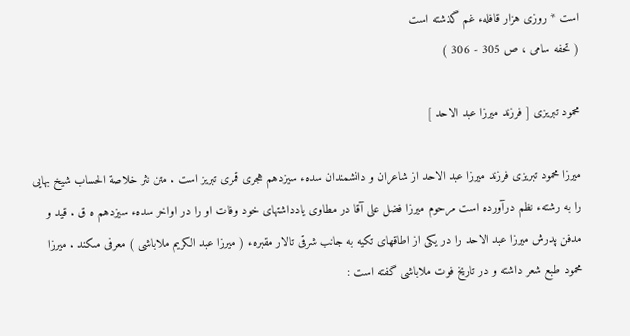است * روزى هزار قافلهء غم گذشته است
( تحفه سامى ، ص 305 - 306 )

محمود تبريزى [ فرزند ميرزا عبد الاحد ]

ميرزا محمود تبريزى فرزند ميرزا عبد الاحد از شاعران و دانشمندان سدهء سيزدهم هجرى قمرى تبريز است . متن نثر خلاصة الحساب شيخ بهايى را به رشتهء نظم درآورده است مرحوم ميرزا فضل على آقا در مطاوى يادداشتهاى خود وفات او را در اواخر سدهء سيزدهم ه ق . قيد و مدفن پدرش ميرزا عبد الاحد را در يكى از اطاقهاى تكيه به جانب شرقى تالار مقبرهء ( ميرزا عبد الكريم ملاباشى ) معرفى مىكند . ميرزا محمود طبع شعر داشته و در تاريخ فوت ملاباشى گفته است :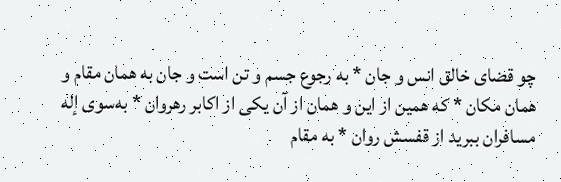چو قضاى خالق انس و جان * به رجوع جسم و تن است و جان به همان مقام و همان مكان * كه همين از اين و همان از آن يكى از اكابر رهروان * به‌سوى إله مسافران ببريد از قفسش روان * به مقام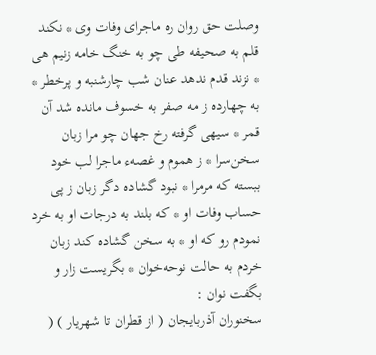وصلت حق روان ره ماجراى وفات وى * نكند قلم به صحيفه طى چو به خنگ خامه زنيم هى * نزند قدم ندهد عنان شب چارشنبه و پرخطر * به چهارده ز مه صفر به خسوف مانده شد آن قمر * سيهى گرفته رخ جهان چو مرا زبان سخن‌سرا * ز هموم و غصهء ماجرا لب خود ببسته كه مرمرا * نبود گشاده دگر زبان ز پى حساب وفات او * كه بلند به درجات او به خرد نمودم رو كه او * به سخن گشاده كند زبان خردم به حالت نوحه‌خوان * بگريست زار و بگفت نوان :
سخنوران آذربايجان ( از قطران تا شهريار ) (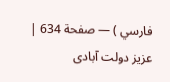فارسي ) — صفحة 634 | عزيز دولت آبادى